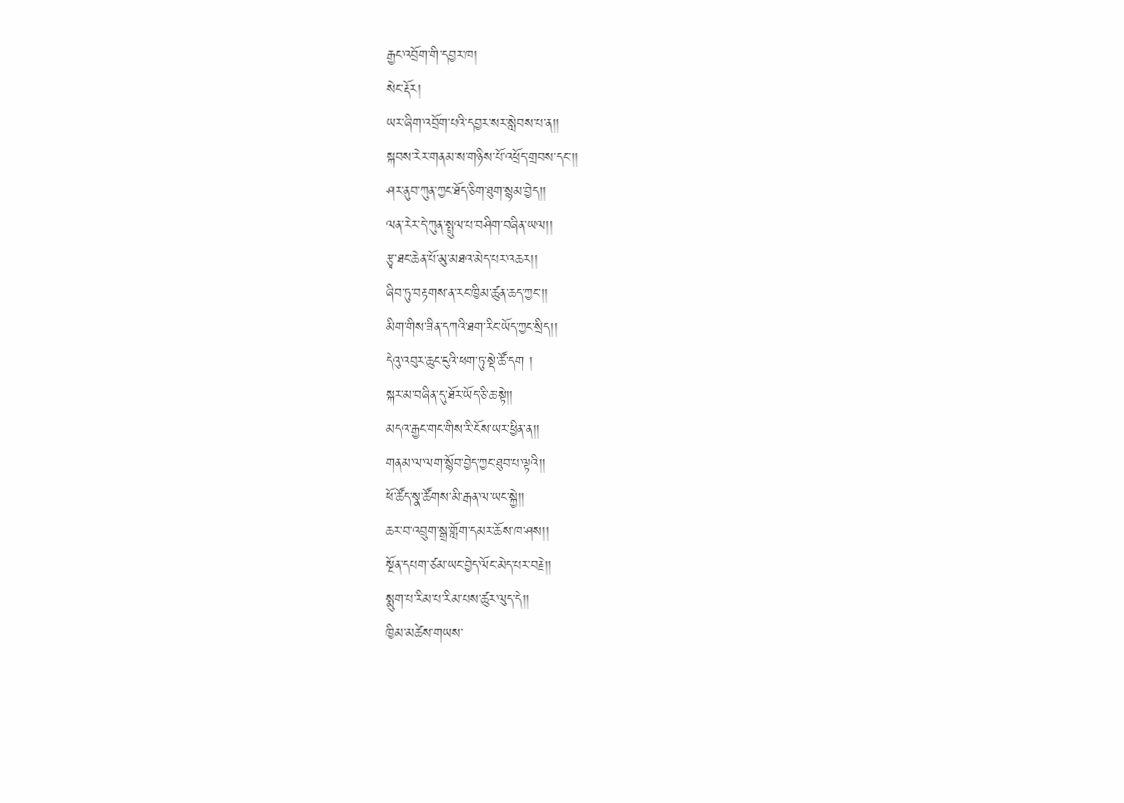རྒྱང་འབྲོག་གི་དབྱར་ཁ།
སེང་རྡོར།
ཡར་ཞིག་འབྲོག་པའི་དབྱར་སར་སླེབས་པ་ན།།
སྐབས་རེར་གནམ་ས་གཉིས་པོ་འཕྲོད་གྲབས་དང་།།
ཤར་ནུབ་ཀུན་ཀྱང་ཐོད་ཅིག་ཐུག་སྙམ་བྱེད།།
ལན་རེར་དེ་ཀུན་སྤྲུལ་པ་བཤིག་བཞིན་ཡལ།།
རྩྭ་ཐང་ཆེན་པོ་མུ་མཐའ་མེད་པར་འཆར།།
ཞིབ་ཏུ་བརྟགས་ན་རང་ཁྱིམ་ཚུན་ཆད་ཀྱང་།།
མིག་གིས་ཟིན་དཀའི་ཐག་རིང་ཡོད་ཀྱང་སྲིད།།
དེའུ་འབུར་ཆུང་ངུའི་ཕག་ཏུ་སྡེ་ཚོ་དག །
སྐར་མ་བཞིན་དུ་ཐོར་ཡོད་ཅི་ཆ་སྟེ།།
མདའ་རྒྱང་གང་གིས་རི་ངོས་ཡར་ཕྱིན་ན།།
གནམ་ལ་ལག་སྙོབ་བྱེད་ཀྱང་ཐུབ་པ་ལྟའི།།
ཕོ་ཚོད་སྣ་ཚོགས་མི་རྒན་ལ་ཡང་སྐྱེ།།
ཆར་བ་འབྲུག་སྒྲ་གློག་དམར་ཆོས་ཁ་ཤས།།
སྔོན་དཔག་ཙམ་ཡང་བྱེད་ལོང་མེད་པར་བརྗེ།།
སྨུག་པ་རིམ་པ་རིམ་པས་ཚུར་ལུད་དེ།།
ཁྱིམ་མཚེས་གཡས་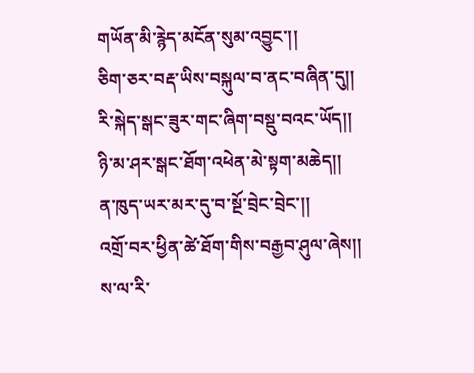གཡོན་མི་རྙེད་མངོན་སུམ་འབྱུང་།།
ཅིག་ཅར་བརྡ་ཡིས་བསྐུལ་བ་ནང་བཞིན་དུ།།
རི་སྐེད་སྒང་ཟུར་གང་ཞིག་བསྡུ་བའང་ཡོད།།
ཉི་མ་ཤར་སྒང་ཐོག་འཕེན་མེ་སྟག་མཆེད།།
ན་ཁུད་ཡར་མར་དུ་བ་སྔོ་བྲེང་བྲེང་།།
འགྲོ་བར་ཕྱིན་ཚེ་ཐོག་གིས་བརྒྱབ་ཤུལ་ཞེས།།
ས་ལ་རི་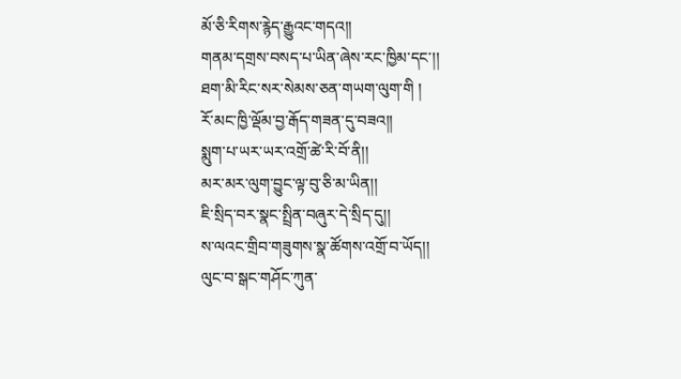མོ་ཅི་རིགས་རྙེད་རྒྱུའང་གདའ།།
གནམ་དགྲས་བསད་པ་ཡིན་ཞེས་རང་ཁྱིམ་དང་།།
ཐག་མི་རིང་སར་སེམས་ཅན་གཡག་ལུག་གི །
རོ་མང་ཁྱི་ལྡོམ་བྱ་རྒོད་གཟན་དུ་བཟའ།།
སྨུག་པ་ཡར་ཡར་འགྲོ་ཚེ་རི་བོ་ནི།།
མར་མར་ལུག་བྱུང་ལྟ་བུ་ཅི་མ་ཡིན།།
ཇི་སྲིད་བར་སྣང་སྤྲིན་བཞུར་དེ་སྲིད་དུ།།
ས་ལའང་གྲིབ་གཟུགས་སྣ་ཚོགས་འགྲོ་བ་ཡོད།།
ལུང་བ་སྒང་གཤོང་ཀུན་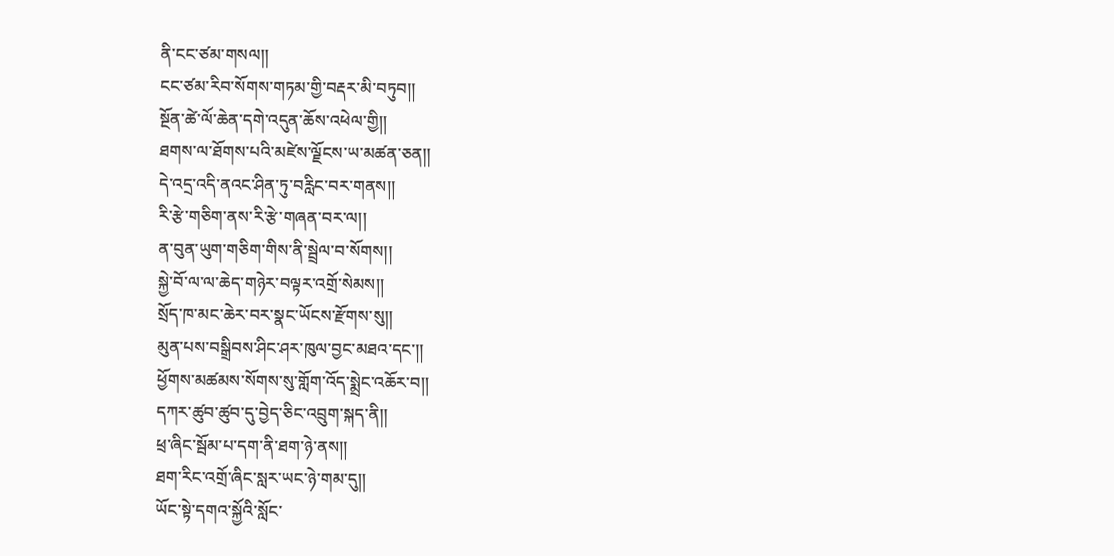ནི་ངང་ཙམ་གསལ།།
ངང་ཙམ་རིབ་སོགས་གཏམ་གྱི་བརྡར་མི་བཏུབ།།
སྔོན་ཚེ་ལོ་ཆེན་དགེ་འདུན་ཆོས་འཕེལ་གྱི།།
ཐགས་ལ་ཐོགས་པའི་མཛེས་ལྗོངས་ཡ་མཚན་ཅན།།
དེ་འདྲ་འདི་ནའང་ཤིན་ཏུ་བརླིང་བར་གནས།།
རི་རྩེ་གཅིག་ནས་རི་རྩེ་གཞན་བར་ལ།།
ན་བུན་ཡུག་གཅིག་གིས་ནི་སྦྲེལ་བ་སོགས།།
སྐྱེ་བོ་ལ་ལ་ཆེད་གཉེར་བལྟར་འགྲོ་སེམས།།
སྲོད་ཁ་མང་ཆེར་བར་སྣང་ཡོངས་རྫོགས་སུ།།
མུན་པས་བསྒྲིབས་ཤིང་ཤར་ཁུལ་བྱང་མཐའ་དང་།།
ཕྱོགས་མཚམས་སོགས་སུ་གློག་འོད་སྨྲེང་འཆོར་བ།།
དཀར་ཚུབ་ཚུབ་དུ་བྱེད་ཅིང་འབྲུག་སྐད་ནི།།
ཕྲ་ཞིང་སྦོམ་པ་དག་ནི་ཐག་ཉེ་ནས།།
ཐག་རིང་འགྲོ་ཞིང་སླར་ཡང་ཉེ་གམ་དུ།།
ཡོང་སྟེ་དགའ་སྐྱོའི་སློང་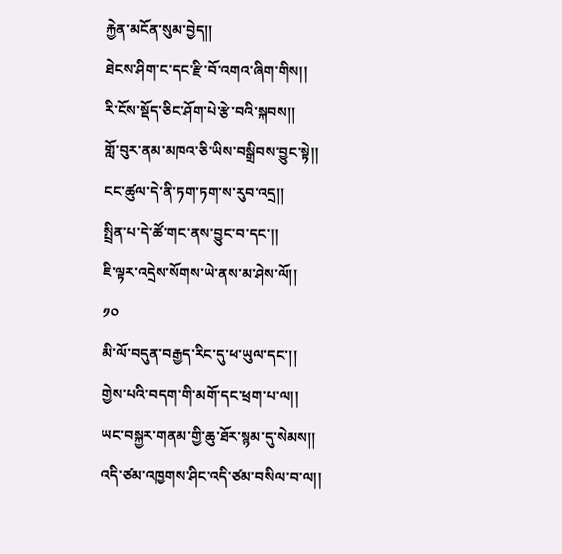རྐྱེན་མངོན་སུམ་བྱེད།།
ཐེངས་ཤིག་ང་དང་རྫི་བོ་འགའ་ཞིག་གིས།།
རི་ངོས་སྡོད་ཅིང་ཤོག་པེ་རྩེ་བའི་སྐབས།།
གློ་བུར་ནམ་མཁའ་ཅི་ཡིས་བསྒྲིབས་བྱུང་སྟེ།།
ངང་ཚུལ་དེ་ནི་ཏག་ཏག་ས་རུབ་འདྲ།།
སྤྲིན་པ་དེ་ཚོ་གང་ནས་བྱུང་བ་དང་།།
ཇི་ལྟར་འདྲེས་སོགས་ཡེ་ནས་མ་ཤེས་ལོ།།
༡༠
མི་ལོ་བདུན་བརྒྱད་རིང་དུ་ཕ་ཡུལ་དང་།།
གྱེས་པའི་བདག་གི་མགོ་དང་ཕྲག་པ་ལ།།
ཡང་བསྐྱར་གནམ་གྱི་ཆུ་ཐོར་སྙམ་དུ་སེམས།།
འདི་ཙམ་འཁྱགས་ཤིང་འདི་ཙམ་བསིལ་བ་ལ།།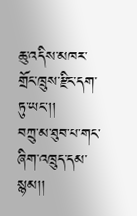ཆུ་འདིས་མཁར་གྲོང་ཁྲུས་རྫིང་དག་ཏུ་ཡང་།།
བཀྲུ་མ་ཐུབ་པ་གང་ཞིག་འཁྲུད་དམ་སྙམ།།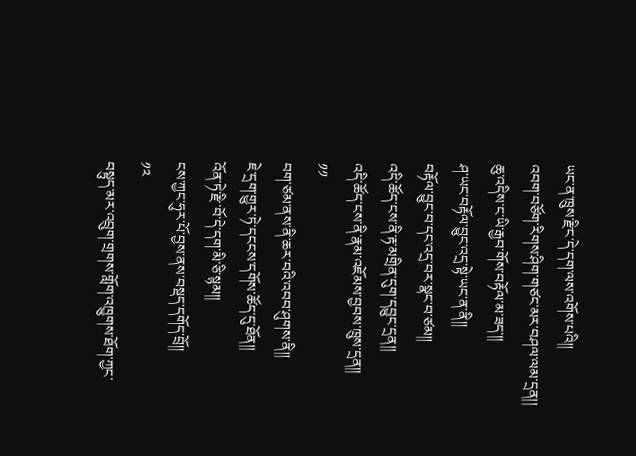ཡང་ན་ཁྲུས་རྫིང་དེ་དག་ལས་འགོས་པའི།།
འབག་བཙོག་རིགས་ཤིག་གཙང་མར་བཤལ་ལམ་དྲན།།
ཆུ་འདིས་ང་ཡི་རྒྱབ་གོས་བརྟོལ་མ་ཟད་།།
ཤ་ཡང་བརྟོལ་བྱུང་འདྲ་སྟེ་ཡང་ན་ནི།།
བརྟོལ་བྱུང་བ་དང་འདྲ་བར་སྣང་བ་ཙམ།།
འདི་ཚོད་ངས་ནི་རྟ་མགྲིན་དུག་དབྱུང་དྲན།།
འདི་ཚོད་ངས་ནི་རྣམ་འཇོམས་བྱབས་ཁྲུས་དྲན།།
༡༡
བག་ཙམ་ནས་ནི་ཆར་བའི་འབབ་ཤུགས་ནི།།
ཇེ་དྲག་གྱུར་ཏེ་དངངས་དགོས་ཚོད་དུ་ཐོན།།
འོན་ཏེ་རྫི་བོ་དེ་དག་མི་ཅི་སྙམ།།
ངས་ཀྱང་ཧུར་པོ་བྱས་ནས་བསྡད་དགོད་བྲོ།།
༡༢
བསྟུད་མར་འབྲུག་གྲགས་གློག་འཁྱུགས་ཐོག་ཀྱང་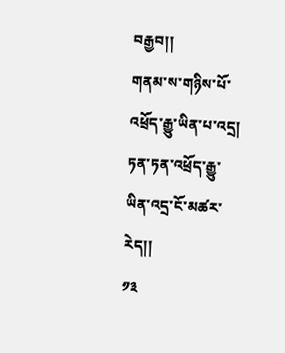བརྒྱབ།།
གནམ་ས་གཉིས་པོ་འཕྲོད་རྒྱུ་ཡིན་པ་འདྲ།
ཏན་ཏན་འཕྲོད་རྒྱུ་ཡིན་འདྲ་ངོ་མཚར་རེད།།
༡༣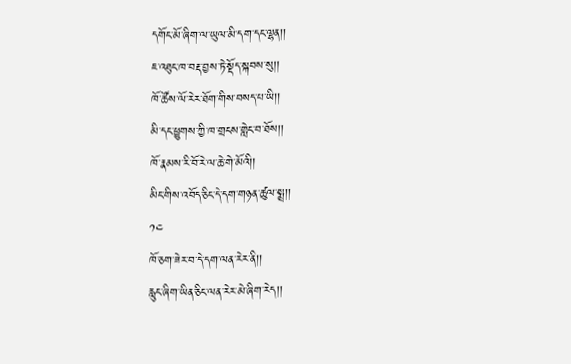དགོང་མོ་ཞིག་ལ་ཡུལ་མི་དག་དང་ལྷན།།
ཇ་འཐུང་ཁ་བརྡ་བྱས་ཏེ་སྡོད་སྐབས་སུ།།
ཁོ་ཚོས་ལོ་རེར་ཐོག་གིས་བསད་པ་ཡི།།
མི་དང་ཕྱུགས་ཀྱི་ཁ་གྲངས་གླེང་བ་ཐོས།།
ཁོ་རྣམས་རི་བོ་རེ་ལ་ཆེ་གེ་མོའི།།
མིང་གིས་འབོད་ཅིང་དེ་དག་གཉན་ཚུལ་སྨྲ།།
༡༤
ཁོ་ཅག་ཟེར་བ་དེ་དག་ལན་རེར་ནི།།
རླུང་ཞིག་ཡིན་ཅིང་ལན་རེར་མེ་ཞིག་རེད།།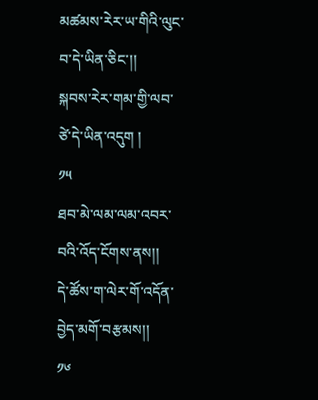མཚམས་རེར་ཡ་གིའི་ལུང་བ་དེ་ཡིན་ཅིང་།།
སྐབས་རེར་གམ་གྱི་ལབ་ཙེ་དེ་ཡིན་འདུག །
༡༥
ཐབ་མེ་ལམ་ལམ་འབར་བའི་འོད་ངོགས་ནས།།
དེ་ཚོས་ག་ལེར་གོ་འདོན་བྱེད་མགོ་བརྩམས།།
༡༦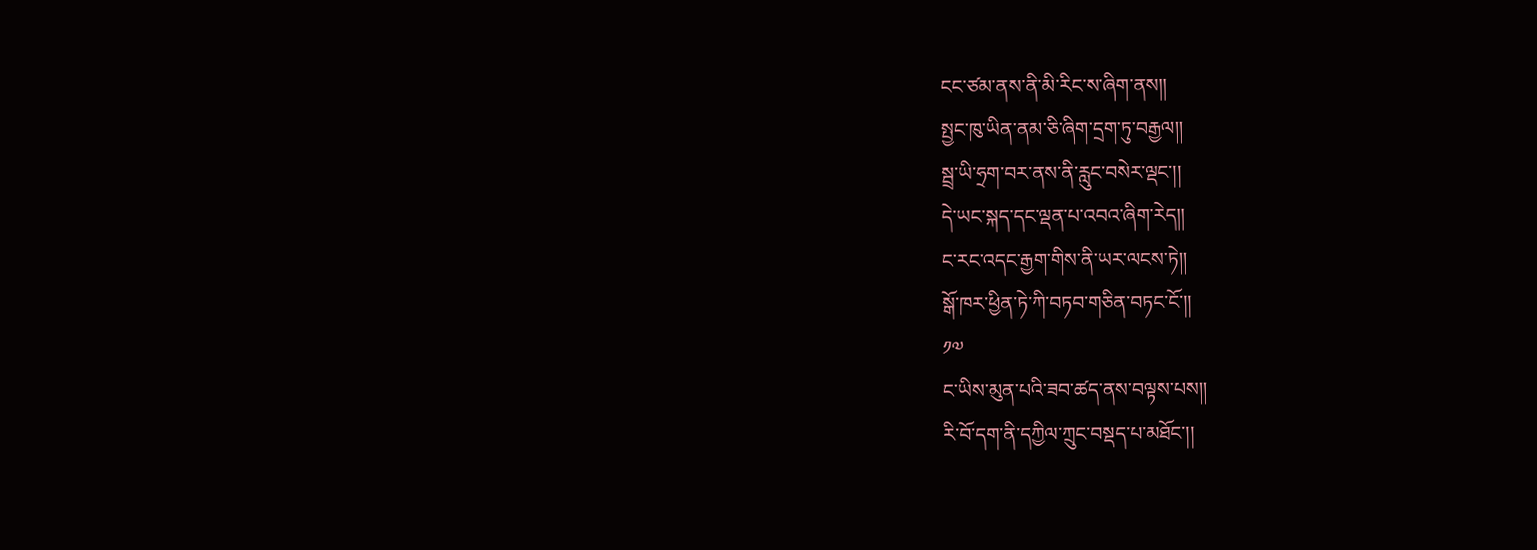ངང་ཙམ་ནས་ནི་མི་རིང་ས་ཞིག་ནས།།
སྤྱང་ཁུ་ཡིན་ནམ་ཅི་ཞིག་དྲག་ཏུ་བརྒྱལ།།
སྦྲ་ཡི་ཧྲག་བར་ནས་ནི་རླུང་བསེར་ལྡང་།།
དེ་ཡང་སྐད་དང་ལྡན་པ་འབའ་ཞིག་རེད།།
ང་རང་འདང་རྒྱག་གིས་ནི་ཡར་ལངས་ཏེ།།
སྒོ་ཁར་ཕྱིན་ཏེ་ཀི་བཏབ་གཅིན་བཏང་ངོ་།།
༡༧
ང་ཡིས་མུན་པའི་ཟབ་ཚད་ནས་བལྟས་པས།།
རི་བོ་དག་ནི་དཀྱིལ་ཀྲུང་བསྡད་པ་མཐོང་།།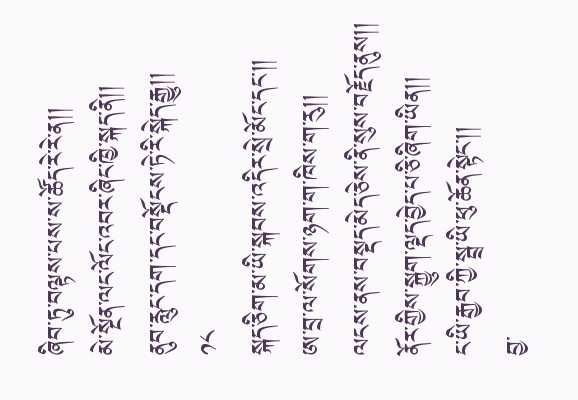ཞིབ་ཏུ་བལྟས་པས་ས་ཚོད་རེ་རེ་ན།།
མེ་སྔོན་ལང་ལོང་འབར་ཞིང་ཁྱི་སྐད་ནི།།
ནུབ་རླུང་དག་དང་བསྡོངས་ཏེ་རི་སྐེད་རྒྱུ།།
༡༨
སྐད་ཅིག་མ་ཡི་སྐབས་འདིར་སྲེ་མོང་དང་།།
ཨ་བྲ་ལ་སོགས་ཉག་ག་ཁིས་ག་རུ།།
ལངས་ནས་བསྡད་མེད་ཅེས་ནི་སུས་བརྗོད་ནུས།།
ནོར་གྱིས་སྐྱུག་ལྡད་བྱེད་པ་ཅི་ཞིག་ཡིན།།
ང་ཡི་རྒྱབ་ཀྱི་སྦྲ་ཡི་ཕུ་ཆོན་སྟེང་།།
བྱ་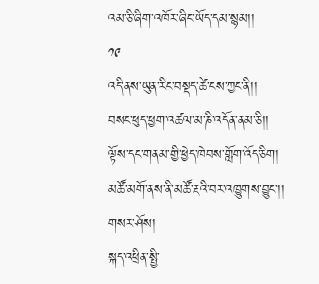འམ་ཅི་ཞིག་འཁོར་ཞིང་ཡོད་དམ་སྙམ།།
༡༩
འདི་ནས་ཡུན་རིང་བསྡད་ཚེ་ངས་ཀྱང་ནི།།
བསང་ཕུད་ཕྱག་འཚལ་མ་ཎི་འདོན་ནམ་ཅི།།
ལྟོས་དང་གནམ་གྱི་ཕྱེད་ཁེབས་གློག་འོད་ཅིག།
མཚོ་མགོ་ནས་ནི་མཚོ་རྔའི་བར་འཁྱུགས་བྱུང་།།
གསར་ཤོས།
སྐད་འཕྲིན་སྤྱི་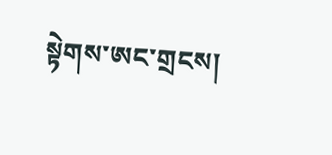སྟེགས་ཨང་གྲངས།